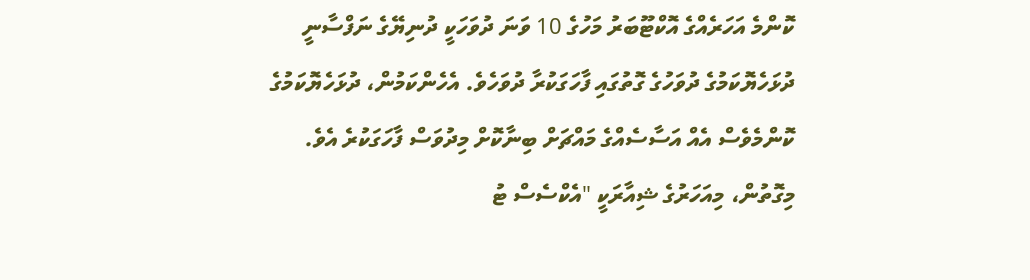ކޮންމެ އަހަރެއްގެ އޮކްޓޫބަރު މަހުގެ 10 ވަނަ ދުވަހަކީ ދުނިޔޭގެ ނަފްސާނީ ދުޅަހެޔޮކަމުގެ ދުވަހުގެ ގޮތުގައި ފާހަގަކުރާ ދުވަހެވެ. އެހެންކަމުން، ދުޅަހެޔޮކަމުގެ ކޮންމެވެސް އެއް އަސާސެއްގެ މައްޗަށް ބިނާކޮށް މިދުވަސް ފާހަގަކުރެ އެވެ. މިގޮތުން، މިއަހަރުގެ ޝިއާރަކީ "އެކްސެސް ޓު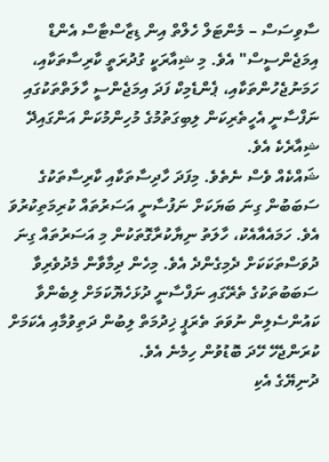ސާވިސަސް – މެންޓަލް ހެލްތް އިން ޑިޒާސްޓާސް އެންޑް އިމަޖެންސީސް" އެވެ. މި ޝިއާރަކީ ގުދުރަތީ ކާރިސާތަކާއި، ހަމަނުޖެހުންތަކާއި، ޕެންޑެމިކް ފަދަ އިމަޖެންސީ ހާލަތްތަކުގައި ނަފްސާނީ އެހީތެރިކަން ލިބިގަތުމުގެ މުހިންމުކަން އަންގައިދޭ ޝިއާރެކެ އެވެ.
ޝައްކެއް ވެސް ނެތެވެ. މިފަދަ ހާދިސާތަކާއި ކާރިސާތަކުގެ ސަބަބުން ގިނަ ބަޔަކަށް ނަފުސާނީ އަސަރުތައް ކުރިމަތިކުރުވަ އެވެ. ހަމައެއާއެކު، ހާލަތު ނިޔާކުރާގޮތަކުން މި އަސަރުތައް ގިނަ ދުވަސްތަކަކަށް ދެމިގެންދެ އެވެ. މިހެން ދިމާވާން މެދުވެރިވާ ސަބަބުތަކުގެ ތެރޭގައި ނަފްސާނީ ދުޅަހެޔޮކަމަށް ލިބެންވާ ކައުންސެލިން ނުވަތަ ތެރަޕީ ޚިދުމަތް ލިބުން ދަތިވުމާއި އެކަމަށް ކުރަންޖެހޭ ހޭދަ ބޮޑުވުން ހިމެނެ އެވެ.
ދުނިޔޭގެ އެކި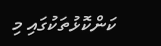ކަންކޮޅުތަކުގައި މި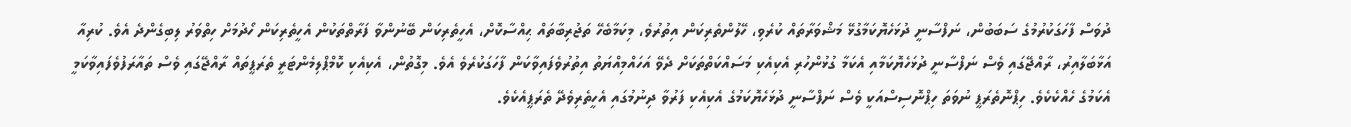ދުވަސް ފާހަގަކުރުމުގެ ސަބަބުން، ނަފްސާނީ ދުޅަހެޔޮކަމާގުޅޭ މަޝްވަރާތައް ކުރެވި، ހޭލުންތެރިކަން އިތުރުވެ، މިކަމާބެހޭ ތަޖުރިބާތައް ޙިއްސާކޮށް، އެހީތެރިކަން ބޭނުންވާ ފަރާތްތަކުން އެހީތެރިކަން ހޯދުމަށް ހިތްވަރު ލިބިގެންދެ އެވެ. ކުރިއާ އަޅާބަލާއިރު، ރާއްޖޭގައި ވެސް ނަފްސާނީ ދުޅަހެޔޮކަމާއި އެކަމާ ގުޅުންހުރި އެކިއެކި މަސައްކަތްތަކަށް ދެވޭ އަހައްމިއްޔަތު އިތުރުވެފައިވާކަން ފާހަގަކުރެވެ އެވެ. މިގޮތުން، އެކިއެކި ކޮމްޕްލިމެންޓަރީ ތެރަޕީތައް ރާއްޖޭގައި ވެސް ތައާރަފުވެފައިވާކަމީ އެކަމުގެ ހެއްކެކެވެ. ހިޕްނޮތެރަޕީ ނުވަތަ ހިޕްނޮސިސްއަކީ ވެސް ނަފްސާނީ ދުޅަހެޔޮކަމުގެ އެކިއެކި ފަރުވާ ދިނުމުގައި އެހީތެރިވެދޭ ތެރަޕީއެކެވެ.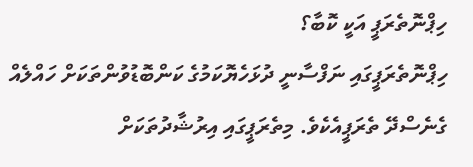ހިޕްނޮތެރަޕީ އަކީ ކޮބާ؟
ހިޕްނޮތެރަޕީގައި ނަފްސާނީ ދުޅަހެޔޮކަމުގެ ކަންބޮޑުވުންތަކަށް ހައްލެއް ގެނެސްދޭ ތެރަޕީއެކެވެ. މިތެރަޕީގައި އިރުޝާދުތަކަށް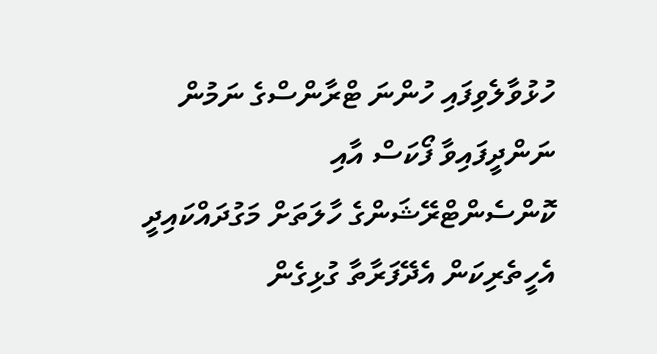ހުޅުވާލެވިފައި ހުންނަ ޓްރާންސްގެ ނަމުން ނަންދީފައިވާ ފޯކަސް އާއި ކޮންސެންޓްރޭޝަންގެ ހާލަތަށް މަގުދައްކައިދީ އެހީތެރިކަން އެދޭފަރާތާ ގުޅިގެން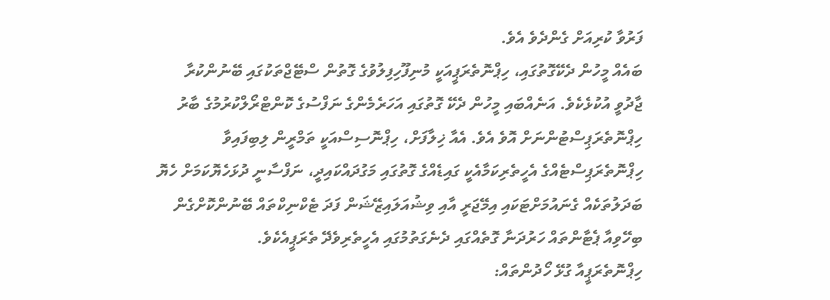ފަރުވާ ކުރިއަށް ގެންދެވެ އެވެ.
ބައެއް މީހުން ދެކޭގޮތުގައި، ހިޕްނޮތެރަޕީއަކީ މުނިފޫހިފިލުވުގެ ގޮތުން ސްޓޭޖްތަކުގައި ބޭނުންކުރާ ޖާދުވީ އުކުޅެކެވެ. އަނެއްބައި މީހުން ދެކޭ ގޮތުގައި އަހަރެމެންގެ ނަފްސުގެ ކޮންޓްރޯލްކުރުމުގެ ބާރު ހިޕްނޮތެރަޕިސްޓުންނަށް އޮވެ އެވެ. އެއާ ޚިލާފަށް، ހިޕްނޮސިސްއަކީ ތަމްރީން ލިބިފައިވާ ހިޕްނޮތެރަޕިސްޓެއްގެ އެހީތެރިކަމާއެކީ ގައިޑެއްގެ ގޮތުގައި މަގުދައްކައިދީ، ނަފްސާނީ ދުޅަހެޔޮކަމަށް ހެޔޮ ބަދަލުތަކެއް ގެނައުމަށްޓަކައި އިމޭޖަރީ އާއި ވިޝުއަލައިޒޭޝަން ފަދަ ޓެކްނިކްތައް ބޭނުންކޮށްގެން ބިހޭވިއާ ޕެޓާންތައް ހަރުދަނާ ގޮތެއްގައި ދެނެގަތުމުގައި އެހީތެރިވެދޭ ތެރަޕީއެކެވެ.
ހިޕްނޮތެރަޕީއާ ގުޅޭ ހޯދުންތައް: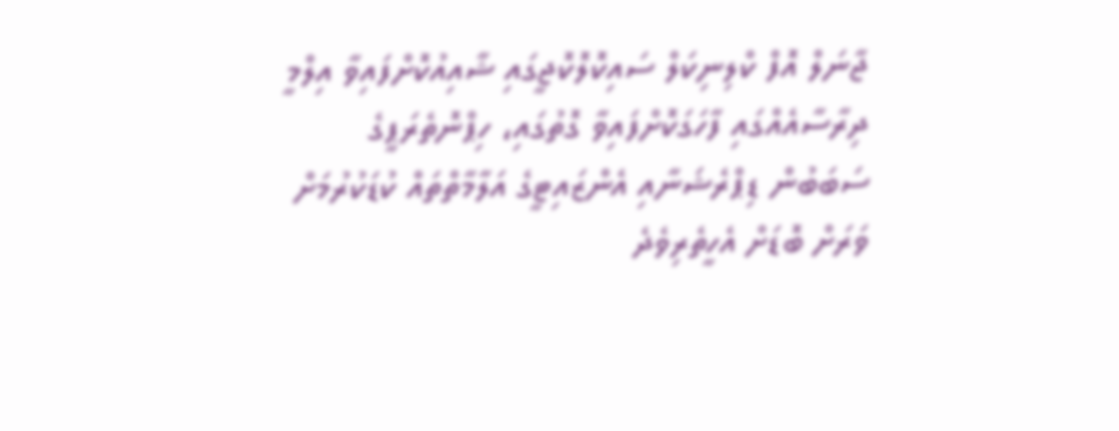ޖާނަލް އޮފް ކްލިނިކަލް ސައިކޮލޮކޮޖީގައި ޝާއިއުކޮށްފައިވާ އިލްމީ ދިރާސާއެއްގައި ފާހަގަކޮށްފައިވާ ގޮތުގައި، ހިޕްނޮތެރަޕީގެ ސަބަބުން ޑިޕްރެޝަނާއި އެންޒައިޓީގެ އަލާމާތްތައް ކުޑަކުރުމަށް ވަރަށް ބޮޑަށް އެހީތެރިވެދެ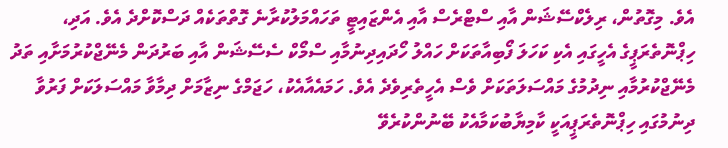އެވެ. މިގޮތުން، ރިލެކްސޭޝަން އާއި ސްޓްރެސް އާއި އެންޒައިޓީ ތަހައްމަލުކުރާނެ ގޮތްތަކެއް ދަސްކޮށްދެ އެވެ. އަދި، ހިޕްނޮތެރަޕީގެ އެހީގައި އެކި ކަހަލަ ފޯބިއާތަކަށް ހައްލު ހޯދައިދިނުމާއި ސްމޯކް ސެސޭޝަން އާއި ބަރުދަން މެނޭޖްކުރުމަށާއި ތަދު މެނޭޖްކުރުމާއި ނިދުމުގެ މައްސަލަތަކަށް ވެސް އެހީތެރިވެދެ އެވެ. ހަމައެއާއެކު، ހަޖަމްގެ ނިޒާމަށް ދިމާވާ މައްސަލަކަށް ފަރުވާ ދިނުމުގައި ހިޕްނޮތެރަޕީއަކީ ކާމިޔާބުކަމާއެކު ބޭނުންކުރެވޭ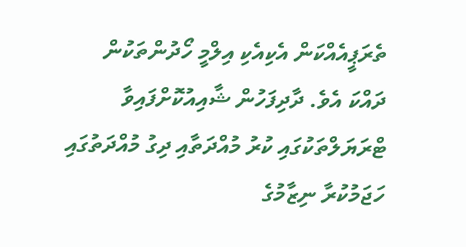ތެރަޕީއެއްކަން އެކިއެކި އިލްމީ ހޯދުންތަކުން ދައްކަ އެވެ. ދާދިފަހުން ޝާއިއުކޮށްފައިވާ ޓްރަޔަލްތަކުގައި ކުރު މުއްދަތާއި ދިގު މުއްދަތުގައި ހަޖަމުކުރާ ނިޒާމުގެ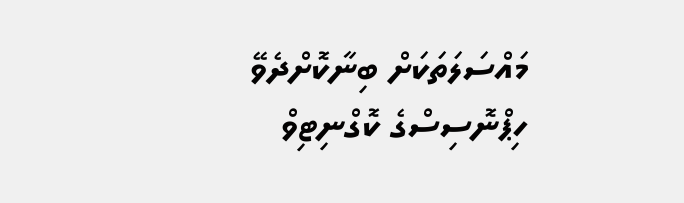މައްސަލަތަކަށް ބިނާކޮށްދެވޭ ހިޕްނޮސިސްގެ ކޮގްނިޓިވް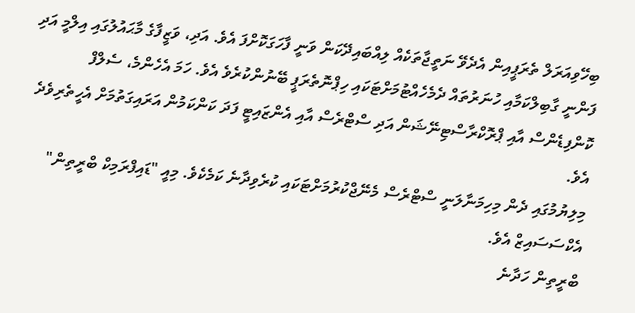ބިހޭވިއަރަލް ތެރަޕީއިން އެދެވޭ ނަތީޖާތަކެއް ލިއްބައިދޭކަން ވަނީ ފާހަގަކޮށްފަ އެވެ. އަދި، ވަޒީފާގެ މާޙައުލުގައި އިލްމީ އަދި ފަންނީ ގާބިލްކަމާއި ހުނަރުތައް ދެމެހެއްޓުމަށްޓަކައި ހިޕްނޮތެރަޕީ ބޭނުންކުރެވެ އެވެ. ހަމަ އެހެންމެ، ސެލްފް ކޮންފިޑެންސް އާއި ޕްރޮކްރާސްޓިނޭޝަން އަދި ސްޓްރެސް އާއި އެންޒައިޓީ ފަދަ ކަންކަމުން އަރައިގަތުމަށް އެހީތެރިވެދެ އެވެ.
މިލިޔުމުގައި ދެން މިހިމަނާލަނީ ސްޓްރެސް މެނޭޖްކުރުމަށްޓަކައި ކުރެވިދާނެ ކަމެކެވެ. މިއީ "ޑައިފްރަމިކް ބްރީތިން" އެކްސަސައިޒް އެވެ.
ބްރީތިން ހަދާނެ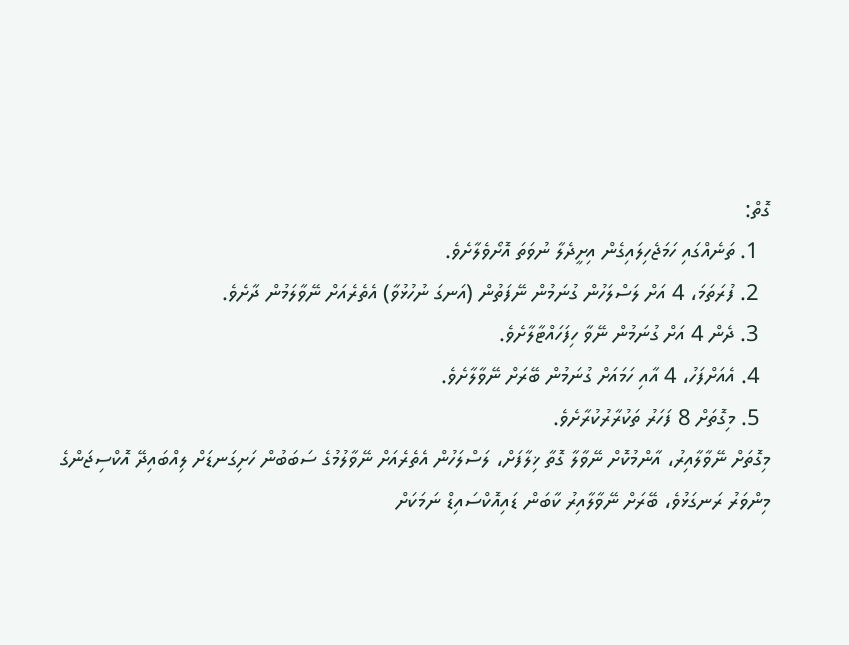ގޮތް:
  1. ތަނެއްގައި ހަމަޖެހިލައިގެން އިށީދެލާ ނުވަތަ އޮށޯވެލާށެވެ.
  2. ފުރަތަމަ، 4 އަށް ލަސްލަހުން ގުނަމުން ނޭފަތުން (އަނގަ ނުހުޅުވާ) އެތެރެއަށް ނޭވާލަމުން ދާށެވެ.
  3. ދެން 4 އަށް ގުނަމުން ނޭވާ ހިފަހައްޓާލާށެވެ.
  4. އެއަށްފަހު، 4 އާއި ހަމައަށް ގުނަމުން ބޭރަށް ނޭވާލާށެވެ.
  5. މިގޮތަށް 8 ފަހަރު ތަކުރާރުކުރާށެވެ.
މިގޮތަށް ނޭވާލާއިރު، އާންމުކޮށް ނޭވާލާ ގޮތާ ޚިލާފަށް، ލަސްލަހުން އެތެރެއަށް ނޭވާލުމުގެ ސަބަބުން ހަށިގަނޑަށް ލިއްބައިދޭ އޮކްސިޖަންގެ މިންވަރު ރަނގަޅުވެ، ބޭރަށް ނޭވާލާއިރު ކާބަން ޑައިއޮކްސައިޑް ނަމަކަށް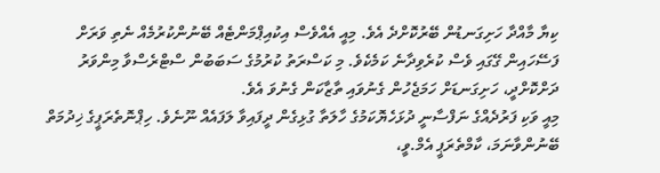ކިޔާ މާއްދާ ހަށިގަނޑުން ބޭރުކޮށްދެ އެވެ. މިއީ އެއްވެސް އިކުއިޕްމަންޓެއް ބޭނުންކުރުމެއް ނެތި ވަރަށް ފަސޭހައިން ގޭގައި ވެސް ކުރެވިދާނެ ކަމެކެވެ. މި ކަސްރަތު ކުރުމުގެ ސަބަބުން ސްޓްރެސްވާ މިންވަރު ދަށްކޮށްދީ، ހަށިގަނޑަށް ހަމަޖެހުން ގެނުވައި ތާޒާކަން ގެނުވަ އެވެ.
މިއީ ވަކި ފަރުދެއްގެ ނަފްސާނީ ދުޅަހެޔޮކަމުގެ ހާލަތާ ގުޅިގެން ދީފައިވާ ލަފައެއް ނޫނެވެ. ހިޕްނޮތެރަޕީގެ ޚިދުމަތް ބޭނުންވާނަމަ، ކާމްތެރަޕީ އެމް.ވީ،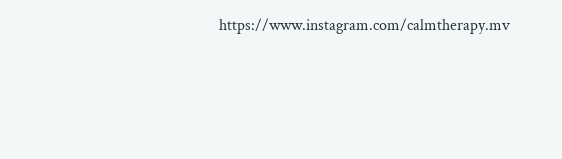https://www.instagram.com/calmtherapy.mv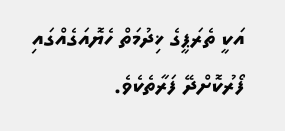އަކީ ތެރަޕީގެ ޚިދުމަތް ހެޔޮއަގެއްގައި ފޯރުކޮށްދޭ ފަރާތެކެވެ.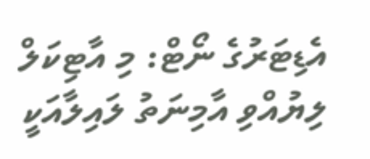އެޑިޓަރުގެ ނޯޓް: މި އާޓިކަލް ލިޔުއްވި އާމިނަތު ލައިލާއަކީ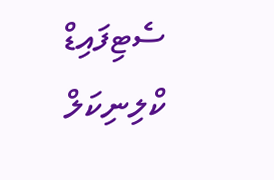ސެޓިފައިޑް ކްލިނިކަލް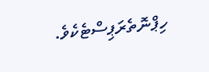ހިޕްނޮތެރަޕިސްޓެކެވެ.